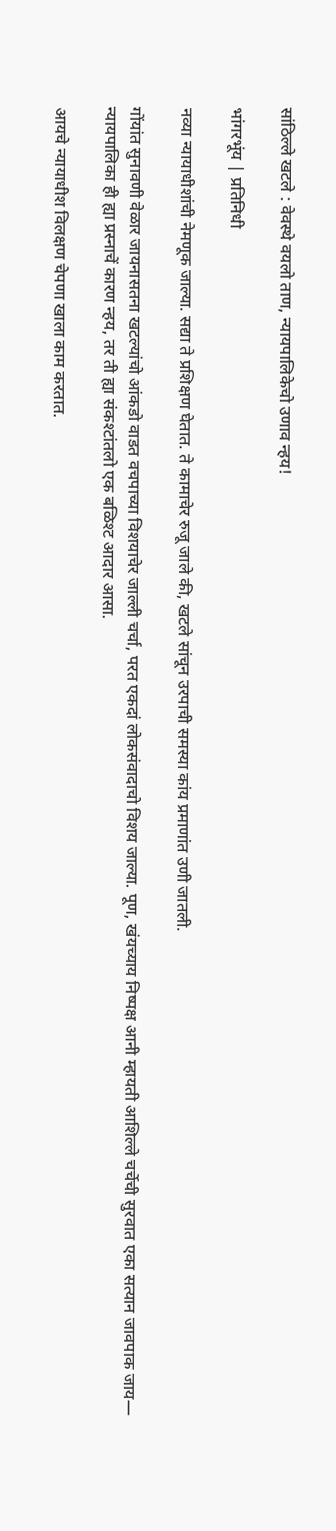सांठिल्ले खटले : वेवस्थे वयलो ताण, न्यायपालिकेचो उणाव न्हय!

भांगरभूंय | प्रतिनिधी

नव्या न्यायाधीशांची नेमणूक जाल्या. सद्या ते प्रशिक्षण घेतात. ते कामाचेर रुजू जाले की, खटले सांचून उरपाची समस्या कांय प्रमाणांत उणी जातली.

गोंयांत सुनावणी वेळार जायनासतना खटल्यांचो आंकडो वाडत वचपाच्या विशयाचेर जाल्ली चर्चा, परत एकदां लोकसंवादाचो विशय जाल्या. पूण, खंयच्याय निष्पक्ष आनी म्हायती आशिल्ले चर्चेची सुरवात एका सत्यान जावपाक जाय— न्यायपालिका ही ह्या प्रस्नाचें कारण न्हय, तर ती ह्या संकश्टांतलो एक बळिश्ट आदार आसा.

आयचे न्यायाधीश विलक्षण चेपणा खाला काम करतात.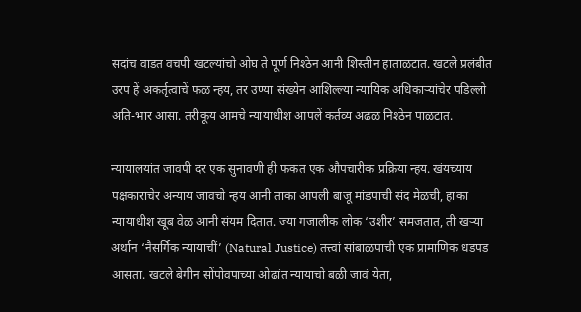सदांच वाडत वचपी खटल्यांचो ओघ ते पूर्ण निश्ठेन आनी शिस्तीन हाताळटात. खटले प्रलंबीत उरप हें अकर्तृत्वाचें फळ न्हय, तर उण्या संख्येन आशिल्ल्या न्यायिक अधिकाऱ्यांचेर पडिल्लो अति-भार आसा. तरीकूय आमचे न्यायाधीश आपलें कर्तव्य अढळ निश्ठेन पाळटात.

न्यायालयांत जावपी दर एक सुनावणी ही फकत एक औपचारीक प्रक्रिया न्हय. खंयच्याय पक्षकाराचेर अन्याय जावचो न्हय आनी ताका आपली बाजू मांडपाची संद मेळची, हाका न्यायाधीश खूब वेळ आनी संयम दितात. ज्या गजालीक लोक ‘उशीर’ समजतात, ती खऱ्या अर्थान ‘नैसर्गिक न्यायाचीं’ (Natural Justice) तत्त्वां सांबाळपाची एक प्रामाणिक धडपड आसता. खटले बेगीन सोंपोवपाच्या ओढांत न्यायाचो बळी जावं येता,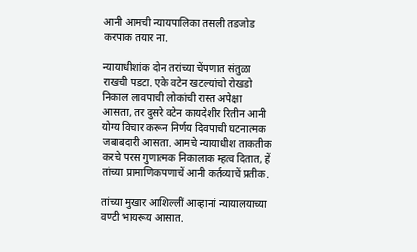आनी आमची न्यायपालिका तसली तडजोड करपाक तयार ना.

न्यायाधीशांक दोन तरांच्या चेंपणात संतुळा राखची पडटा. एके वटेन खटल्यांचो रोखडो निकाल लावपाची लोकांची रास्त अपेक्षा आसता, तर दुसरे वटेन कायदेशीर रितीन आनी योग्य विचार करून निर्णय दिवपाची घटनात्मक जबाबदारी आसता. आमचे न्यायाधीश ताकतीक करचे परस गुणात्मक निकालाक म्हत्व दितात, हें तांच्या प्रामाणिकपणाचें आनी कर्तव्याचें प्रतीक.

तांच्या मुखार आशिल्लीं आव्हानां न्यायालयाच्या वण्टी भायरूय आसात.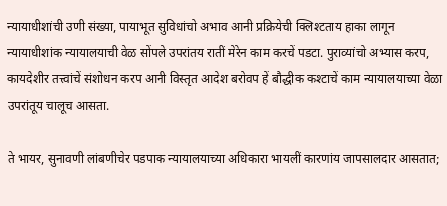न्यायाधीशांची उणी संख्या, पायाभूत सुविधांचो अभाव आनी प्रक्रियेची क्लिश्टताय हाका लागून न्यायाधीशांक न्यायालयाची वेळ सोंपले उपरांतय रातीं मेरेन काम करचें पडटा. पुराव्यांचो अभ्यास करप, कायदेशीर तत्त्वांचें संशोधन करप आनी विस्तृत आदेश बरोवप हें बौद्धीक कश्टाचें काम न्यायालयाच्या वेळा उपरांतूय चालूच आसता.

ते भायर, सुनावणी लांबणीचेर पडपाक न्यायालयाच्या अधिकारा भायलीं कारणांय जापसालदार आसतात;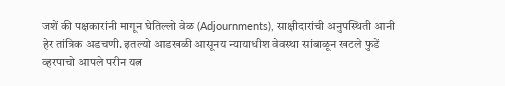जशें की पक्षकारांनी मागून घेतिल्लो वेळ (Adjournments), साक्षीदारांची अनुपस्थिती आनी हेर तांत्रिक अडचणी. इतल्यो आडखळी आसूनय न्यायाधीश वेवस्था सांबाळून खटले फुडें व्हरपाचो आपले परीन यत्न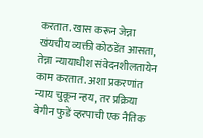करतात. खास करून जेन्ना खंयचीय व्यक्ती कोठडेंत आसता, तेन्ना न्यायाधीश संवेदनशीलतायेन काम करतात. अशा प्रकरणांत न्याय चुकून न्हय, तर प्रक्रिया बेगीन फुडें व्हरपाची एक नैतिक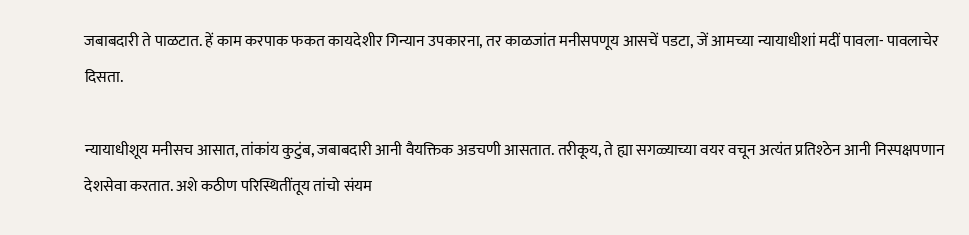जबाबदारी ते पाळटात. हें काम करपाक फकत कायदेशीर गिन्यान उपकारना, तर काळजांत मनीसपणूय आसचें पडटा, जें आमच्या न्यायाधीशां मदीं पावला- पावलाचेर दिसता.

न्यायाधीशूय मनीसच आसात, तांकांय कुटुंब, जबाबदारी आनी वैयक्तिक अडचणी आसतात. तरीकूय, ते ह्या सगळ्याच्या वयर वचून अत्यंत प्रतिश्ठेन आनी निस्पक्षपणान देशसेवा करतात. अशे कठीण परिस्थितींतूय तांचो संयम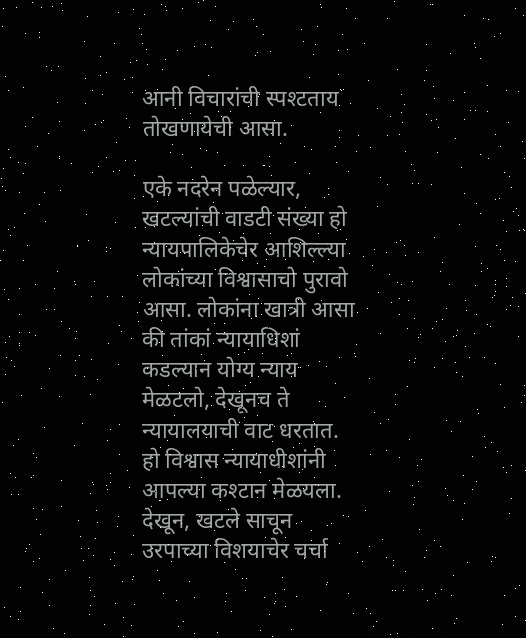आनी विचारांची स्पश्टताय तोखणायेची आसा.

एके नदरेन पळेल्यार, खटल्यांची वाडटी संख्या हो न्यायपालिकेचेर आशिल्ल्या लोकांच्या विश्वासाचो पुरावो आसा. लोकांना खात्री आसा की तांकां न्यायाधिशां कडल्यान योग्य न्याय मेळटलो, देखूनच ते न्यायालयाची वाट धरतात. हो विश्वास न्यायाधीशांनी आपल्या कश्टान मेळयला. देखून, खटले साचून उरपाच्या विशयाचेर चर्चा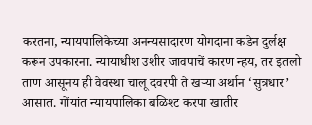करतना, न्यायपालिकेच्या अनन्यसादारण योगदाना कडेन दुर्लक्ष करून उपकारना. न्यायाधीश उशीर जावपाचें कारण न्हय, तर इतलो ताण आसूनय ही वेवस्था चालू दवरपी ते खऱ्या अर्थान ‘सुत्रधार’ आसात. गोंयांत न्यायपालिका बळिश्ट करपा खातीर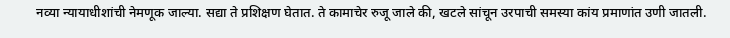नव्या न्यायाधीशांची नेमणूक जाल्या. सद्या ते प्रशिक्षण घेतात. ते कामाचेर रुजू जाले की, खटले सांचून उरपाची समस्या कांय प्रमाणांत उणी जातली.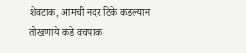शेवटाक, आमची नदर टिके कडल्यान तोखणाये कडे वचपाक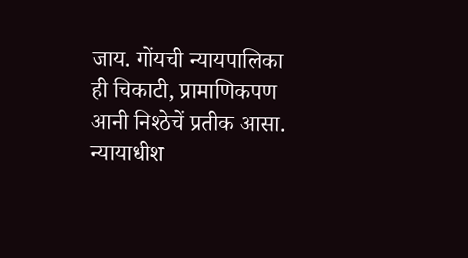जाय. गोंयची न्यायपालिका ही चिकाटी, प्रामाणिकपण आनी निश्ठेचें प्रतीक आसा. न्यायाधीश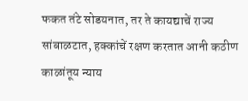फकत तंटे सोडयनात, तर ते कायद्याचें राज्य सांबाळटात, हक्कांचें रक्षण करतात आनी कठीण काळांतूय न्याय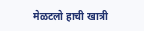मेळटलो हाची खात्री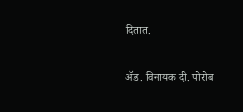दितात.

ॲड. विनायक दी. पोरोब